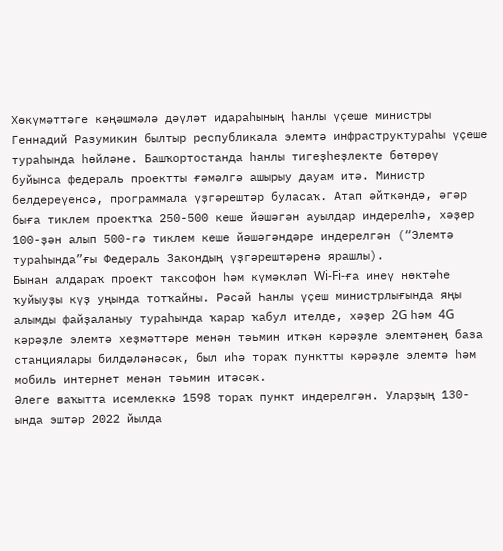Хөкүмәттәге кәңәшмәлә дәүләт идараһының һанлы үҫеше министры Геннадий Разумикин былтыр республикала элемтә инфраструктураһы үҫеше тураһында һөйләне. Башҡортостанда һанлы тигеҙһеҙлекте бөтөрөү буйынса федераль проектты ғәмәлгә ашырыу дауам итә. Министр белдереүенсә, программала үҙгәрештәр буласаҡ. Атап әйткәндә, әгәр быға тиклем проектҡа 250-500 кеше йәшәгән ауылдар индерелһә, хәҙер 100-ҙән алып 500-гә тиклем кеше йәшәгәндәре индерелгән (“Элемтә тураһында”ғы Федераль Закондың үҙгәрештәренә ярашлы).
Бынан алдараҡ проект таксофон һәм күмәкләп Wi-Fi-ға инеү нөктәһе ҡуйыуҙы күҙ уңында тотҡайны. Рәсәй Һанлы үҫеш министрлығында яңы алымды файҙаланыу тураһында ҡарар ҡабул ителде, хәҙер 2G һәм 4G кәрәҙле элемтә хеҙмәттәре менән тәьмин иткән кәрәҙле элемтәнең база станциялары билдәләнәсәк, был иһә тораҡ пунктты кәрәҙле элемтә һәм мобиль интернет менән тәьмин итәсәк.
Әлеге ваҡытта исемлеккә 1598 тораҡ пункт индерелгән. Уларҙың 130-ында эштәр 2022 йылда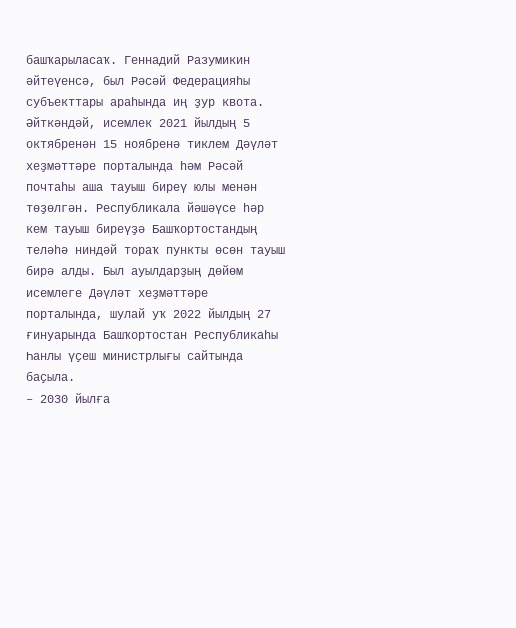башҡарыласаҡ. Геннадий Разумикин әйтеүенсә, был Рәсәй Федерацияһы субъекттары араһында иң ҙур квота.
Әйткәндәй, исемлек 2021 йылдың 5 октябренән 15 ноябренә тиклем Дәүләт хеҙмәттәре порталында һәм Рәсәй почтаһы аша тауыш биреү юлы менән төҙөлгән. Республикала йәшәүсе һәр кем тауыш биреүҙә Башҡортостандың теләһә ниндәй тораҡ пункты өсөн тауыш бирә алды. Был ауылдарҙың дөйөм исемлеге Дәүләт хеҙмәттәре порталында, шулай уҡ 2022 йылдың 27 ғинуарында Башҡортостан Республикаһы Һанлы үҫеш министрлығы сайтында баҫыла.
– 2030 йылға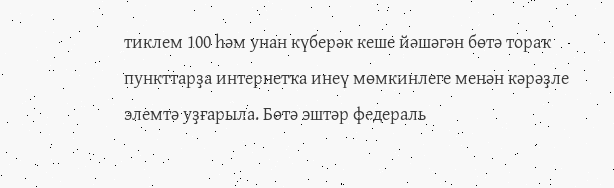тиклем 100 һәм унан күберәк кеше йәшәгән бөтә тораҡ пункттарҙа интернетҡа инеү мөмкинлеге менән кәрәҙле элемтә уҙғарыла. Бөтә эштәр федераль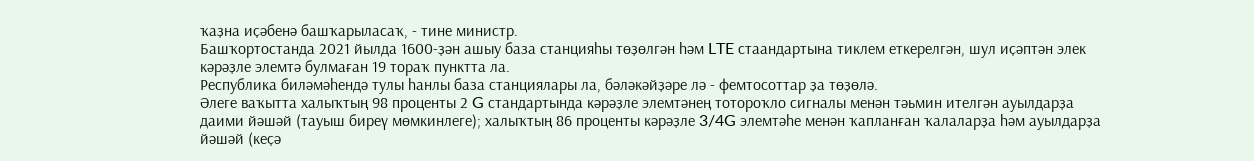ҡаҙна иҫәбенә башҡарыласаҡ, - тине министр.
Башҡортостанда 2021 йылда 1600-ҙән ашыу база станцияһы төҙөлгән һәм LTE стаандартына тиклем еткерелгән, шул иҫәптән элек кәрәҙле элемтә булмаған 19 тораҡ пунктта ла.
Республика биләмәһендә тулы һанлы база станциялары ла, бәләкәйҙәре лә - фемтосоттар ҙа төҙөлә.
Әлеге ваҡытта халыҡтың 98 проценты 2 G стандартында кәрәҙле элемтәнең тотороҡло сигналы менән тәьмин ителгән ауылдарҙа даими йәшәй (тауыш биреү мөмкинлеге); халыҡтың 86 проценты кәрәҙле 3/4G элемтәһе менән ҡапланған ҡалаларҙа һәм ауылдарҙа йәшәй (кеҫә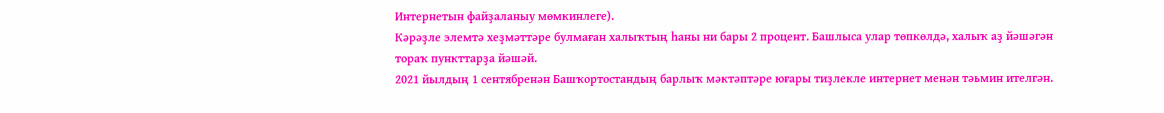Интернетын файҙаланыу мөмкинлеге).
Кәрәҙле элемтә хеҙмәттәре булмаған халыҡтың һаны ни бары 2 процент. Башлыса улар төпкөлдә, халыҡ аҙ йәшәгән тораҡ пункттарҙа йәшәй.
2021 йылдың 1 сентябренән Башҡортостандың барлыҡ мәктәптәре юғары тиҙлекле интернет менән тәьмин ителгән.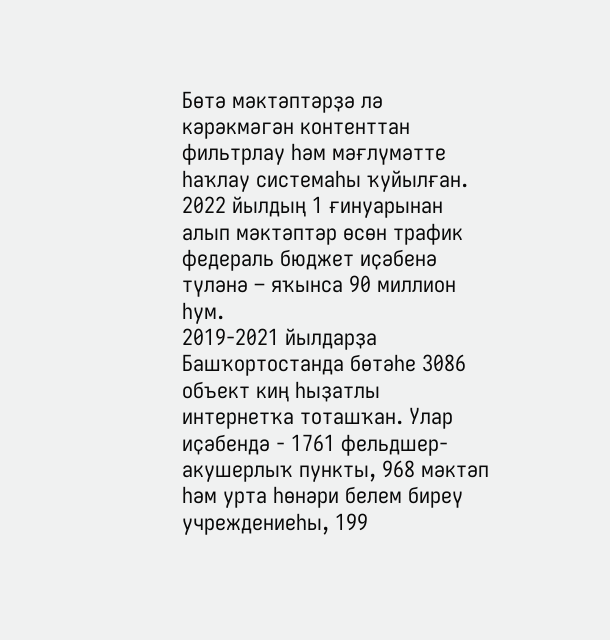Бөтә мәктәптәрҙә лә кәрәкмәгән контенттан фильтрлау һәм мәғлүмәтте һаҡлау системаһы ҡуйылған. 2022 йылдың 1 ғинуарынан алып мәктәптәр өсөн трафик федераль бюджет иҫәбенә түләнә – яҡынса 90 миллион һум.
2019-2021 йылдарҙа Башҡортостанда бөтәһе 3086 объект киң һыҙатлы интернетҡа тоташҡан. Улар иҫәбендә - 1761 фельдшер-акушерлыҡ пункты, 968 мәктәп һәм урта һөнәри белем биреү учреждениеһы, 199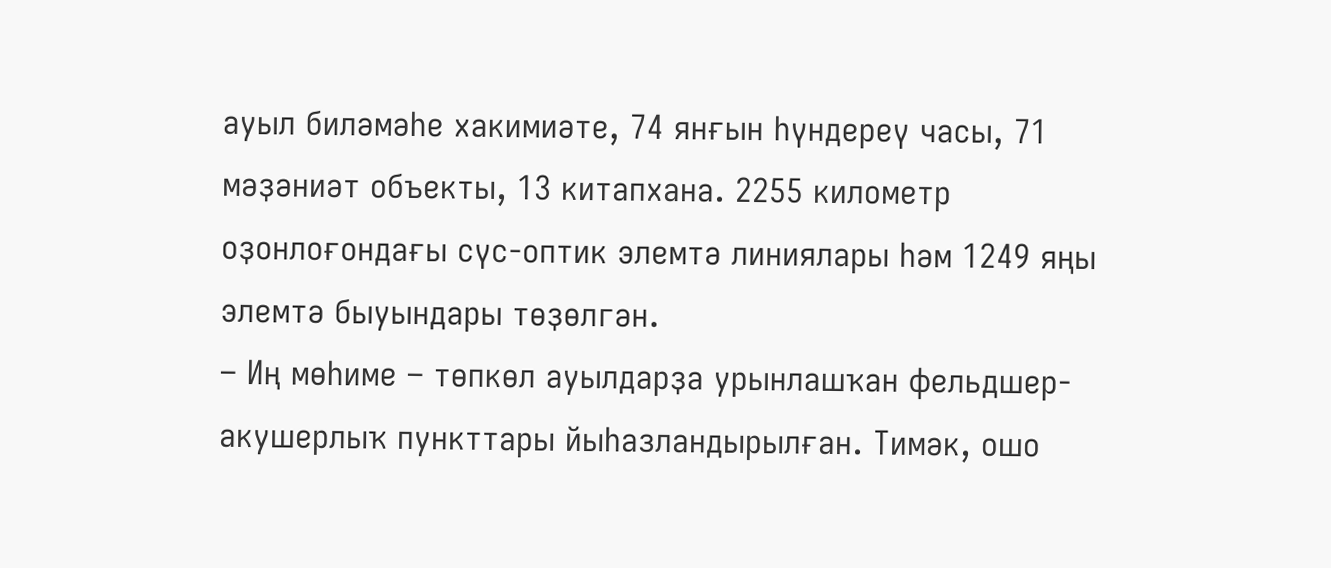ауыл биләмәһе хакимиәте, 74 янғын һүндереү часы, 71 мәҙәниәт объекты, 13 китапхана. 2255 километр оҙонлоғондағы сүс-оптик элемтә линиялары һәм 1249 яңы элемтә быуындары төҙөлгән.
– Иң мөһиме – төпкөл ауылдарҙа урынлашҡан фельдшер-акушерлыҡ пункттары йыһазландырылған. Тимәк, ошо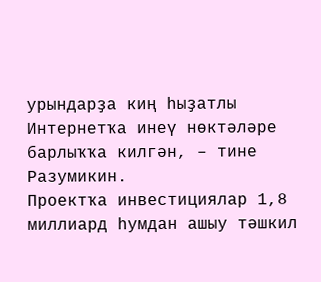урындарҙа киң һыҙатлы Интернетҡа инеү нөктәләре барлыҡҡа килгән, – тине Разумикин.
Проектҡа инвестициялар 1,8 миллиард һумдан ашыу тәшкил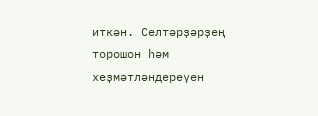иткән. Селтәрҙәрҙең торошон һәм хеҙмәтләндереүен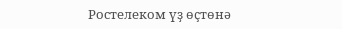Ростелеком үҙ өҫтөнә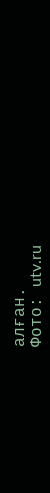алған.
Фото: utv.ru